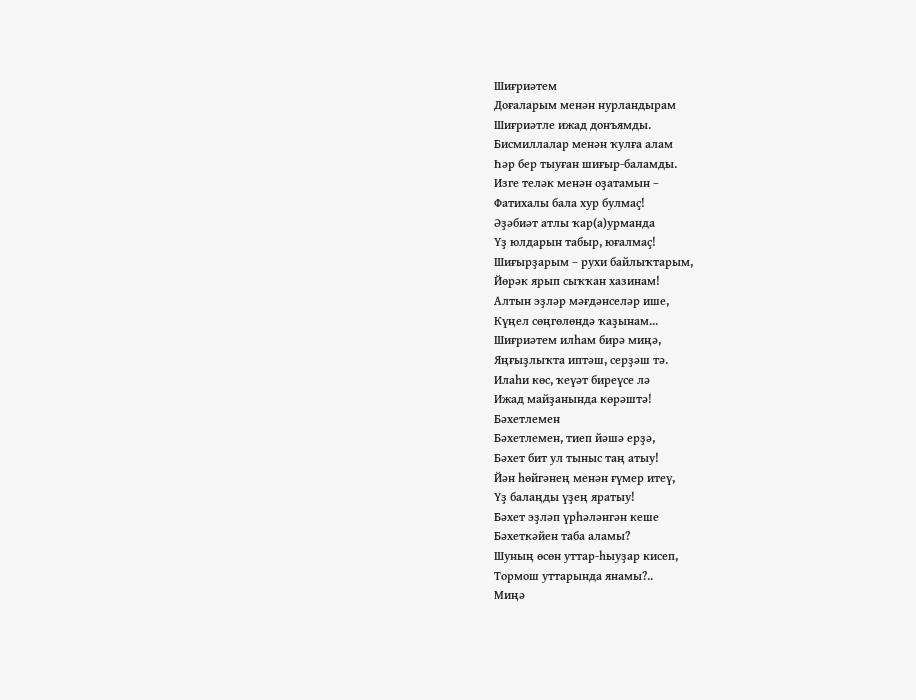Шиғриәтем
Доғаларым менән нурландырам
Шиғриәтле ижад донъямды.
Бисмиллалар менән ҡулға алам
Һәр бер тыуған шиғыр-баламды.
Изге теләк менән оҙатамын –
Фатихалы бала хур булмаҫ!
Әҙәбиәт атлы ҡар(а)урманда
Үҙ юлдарын табыр, юғалмаҫ!
Шиғырҙарым – рухи байлыҡтарым,
Йөрәк ярып сыҡҡан хазинам!
Алтын эҙләр мәғдәнселәр ише,
Күңел сөңгөлөндә ҡаҙынам...
Шиғриәтем илһам бирә миңә,
Яңғыҙлыҡта иптәш, серҙәш тә.
Илаһи көс, ҡеүәт биреүсе лә
Ижад майҙанында көрәштә!
Бәхетлемен
Бәхетлемен, тиеп йәшә ерҙә,
Бәхет бит ул тыныс таң атыу!
Йән һөйгәнең менән ғүмер итеү,
Үҙ балаңды үҙең яратыу!
Бәхет эҙләп үрһәләнгән кеше
Бәхеткәйен таба аламы?
Шуның өсөн уттар-һыуҙар кисеп,
Тормош уттарында янамы?..
Миңә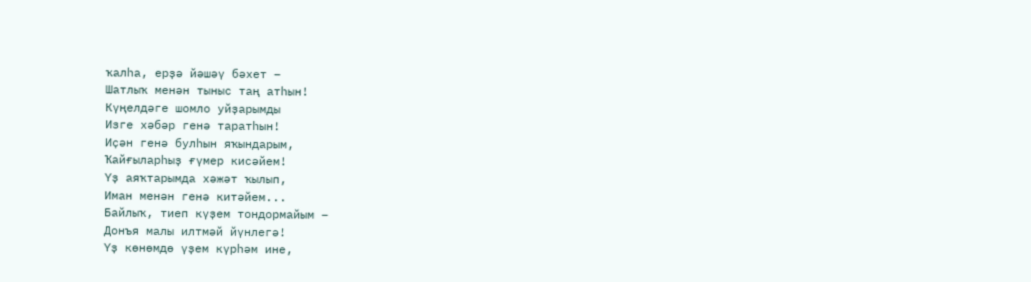ҡалһа, ерҙә йәшәү бәхет –
Шатлыҡ менән тыныс таң атһын!
Күңелдәге шомло уйҙарымды
Изге хәбәр генә таратһын!
Иҫән генә булһын яҡындарым,
Ҡайғыларһыҙ ғүмер кисәйем!
Үҙ аяҡтарымда хәжәт ҡылып,
Иман менән генә китәйем...
Байлыҡ, тиеп күҙем тондормайым –
Донъя малы илтмәй йүнлегә!
Үҙ көнөмдө үҙем күрһәм ине,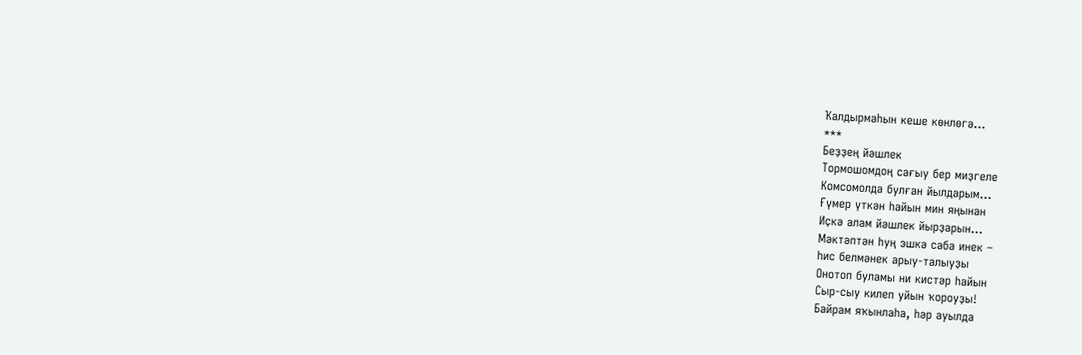Ҡалдырмаһын кеше көнлөгә...
***
Беҙҙең йәшлек
Тормошомдоң сағыу бер миҙгеле
Комсомолда булған йылдарым...
Ғүмер үткән һайын мин яңынан
Иҫкә алам йәшлек йырҙарын...
Мәктәптән һуң эшкә саба инек –
һис белмәнек арыу-талыуҙы
Онотоп буламы ни кистәр һайын
Сыр-сыу килеп уйын ҡороуҙы!
Байрам яҡынлаһа, һәр ауылда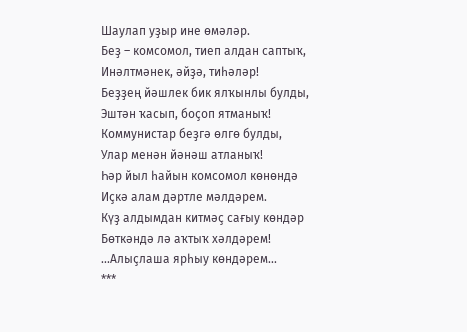Шаулап уҙыр ине өмәләр.
Беҙ – комсомол, тиеп алдан саптыҡ,
Инәлтмәнек, әйҙә, тиһәләр!
Беҙҙең йәшлек бик ялҡынлы булды,
Эштән ҡасып, боҫоп ятманыҡ!
Коммунистар беҙгә өлгө булды,
Улар менән йәнәш атланыҡ!
Һәр йыл һайын комсомол көнөндә
Иҫкә алам дәртле мәлдәрем.
Күҙ алдымдан китмәҫ сағыу көндәр
Бөткәндә лә аҡтыҡ хәлдәрем!
...Алыҫлаша ярһыу көндәрем...
***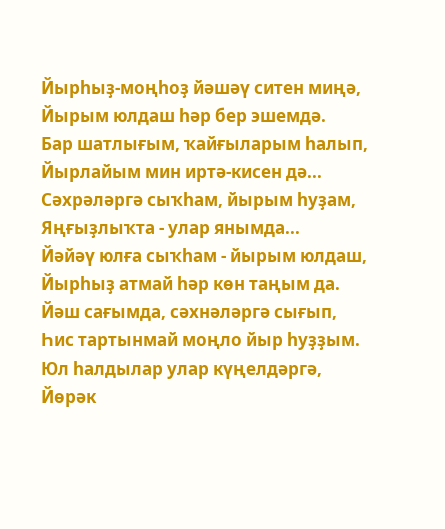Йырһыҙ-моңһоҙ йәшәү ситен миңә,
Йырым юлдаш һәр бер эшемдә.
Бар шатлығым, ҡайғыларым һалып,
Йырлайым мин иртә-кисен дә...
Сәхрәләргә сыҡһам, йырым һуҙам,
Яңғыҙлыҡта - улар янымда...
Йәйәү юлға сыҡһам - йырым юлдаш,
Йырһыҙ атмай һәр көн таңым да.
Йәш сағымда, сәхнәләргә сығып,
Һис тартынмай моңло йыр һуҙҙым.
Юл һалдылар улар күңелдәргә,
Йөрәк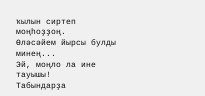ҡылын сиртеп моңһоҙҙоң.
Өләсәйем йырсы булды минең...
Эй, моңло ла ине тауышы!
Табындарҙа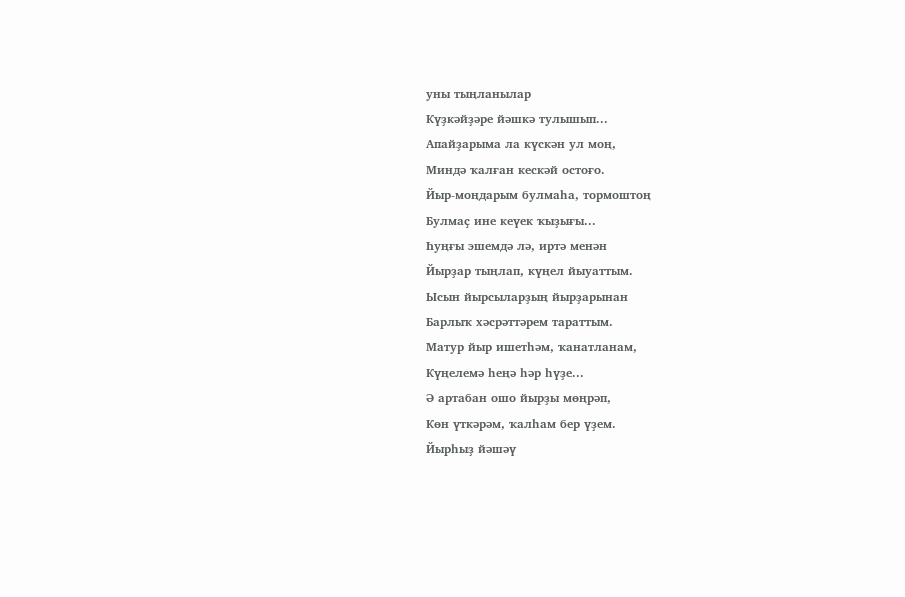уны тыңланылар
Күҙкәйҙәре йәшкә тулышып...
Апайҙарыма ла күскән ул моң,
Миндә ҡалған кескәй остоғо.
Йыр-моңдарым булмаһа, тормоштоң
Булмаҫ ине кеүек ҡыҙығы...
Һуңғы эшемдә лә, иртә менән
Йырҙар тыңлап, күңел йыуаттым.
Ысын йырсыларҙың йырҙарынан
Барлыҡ хәсрәттәрем тараттым.
Матур йыр ишетһәм, ҡанатланам,
Күңелемә һеңә һәр һүҙе...
Ә артабан ошо йырҙы мөңрәп,
Көн үткәрәм, ҡалһам бер үҙем.
Йырһыҙ йәшәү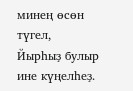минең өсөн түгел,
Йырһыҙ булыр ине күңелһеҙ.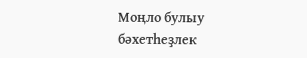Моңло булыу бәхетһеҙлек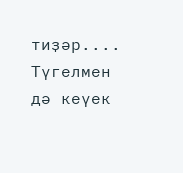тиҙәр....
Түгелмен дә кеүек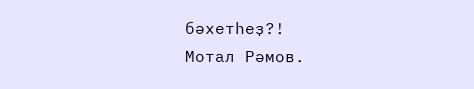бәхетһеҙ?!
Мотал Рәмов.